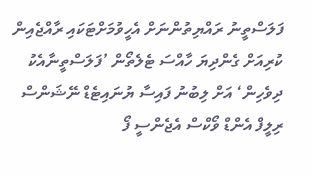ފަލަސްތީނު ރައްޔިތުންނަށް އެހީވުމަށްޓަކައި ރާއްޖެއިން ކުރިއަށް ގެންދިޔަ ހާއްސަ ޓެލެތޯން ’ފަލަސްތީނާއެކު ދިވެހިން‘ އަށް ލިބުނު ފައިސާ ޔުނައިޓެޑް ނޭޝަންސް ރިލީފް އެންޑް ވޯކްސް އެޖެންސީ ފޯ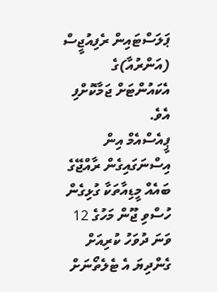ޕަލަސްޓައިން ރެފިއުޖީސް (އަންރުއާ)ގެ އެކައުންޓަށް ޖަމާކޮށްފި އެވެ.
ޕީއެސްއެމް އިން އިސްނަގައިގެން ރާއްޖޭގެ ބައެއް މީޑިއާތަކާ ގުޅިގެން ހުސްވި ޖޫން މަހުގެ 12 ވަނަ ދުވަހު ކުރިއަށް ގެންދިޔަ އެ ޓެލެތޯނަށް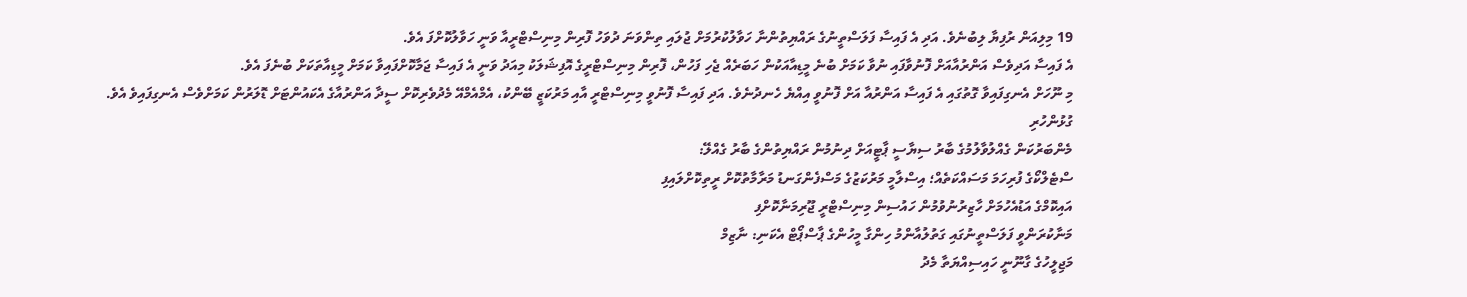19 މިލިއަން ރުފިޔާ ލިބުނެވެ. އަދި އެ ފައިސާ ފަލަސްތީނުގެ ރައްޔިތުންނާ ހަވާލުކުރުމަށް ޖުލައި ތިންވަނަ ދުވަހު ފޮރިން މިނިސްޓްރީއާ ވަނީ ހަވާލުކޮށްފަ އެވެ.
އެ ފައިސާ އަދިވެސް އަންރުއާއަށް ފޮނުވާފައި ނުވާ ކަމަށް ބުނެ މީޑިއާއަކުން ހަބަރެއް ޖެހި ފަހުން، ފޮރިން މިނިސްޓްރީގެ އޮފިޝަލަކު މިއަދު ވަނީ އެ ފައިސާ ޖަމާކޮށްފައިވާ ކަމަށް މީޑިއާތަކަށް ބުނެފަ އެވެ.
މި ނޫހަށް އެނގިފައިވާ ގޮތުގައި އެ ފައިސާ އަންރުއާ އަށް ފޮނުވީ އިއްޔެ ހެނދުނެވެ. އަދި ފައިސާ ފޮނުވީ މިނިސްޓްރީ އާއި މަރުކަޒީ ބޭންކު، އެމްއެމްއޭ މެދުވެރިކޮށް ސީދާ އަންރުއާގެ އެކައުންޓަށް ޑޮލަރުން ކަމަށްވެސް އެނގިފައިވެ އެވެ.
ގުޅުންހުރި
މެންބަރުކަން ގެއްލުވާލުމުގެ ބާރު ސިޔާސީ ޕާޓީއަށް ދިނުމުން ރައްޔިތުންގެ ބާރު ގެއްލޭ:
ސްޓެލްކޯގެ ފުރިހަމަ މަސައްކަތެއް؛ އިސްލާމީ މަރުކަޒުގެ މަސްފެންގަނޑު މަރާމާތުކޮށް ރީތިކޮށްލައިފި
އައިކޮމްގެ އަޑުއެހުމަށް ހާޒިރުނުވުމުން ހައުސިން މިނިސްޓްރީ ޖޫރިމަނާކޮށްފި
މަނާކުރަންވީ ފަލަސްތީނުގައި ގަތުލުއާންމު ހިންގާ މީހުންގެ ޕާސްޕޯޓް އެކަނި: ނާޒިމް
މަޖިލީހުގެ ގާނޫނީ ހައިސިއްޔަތާ މެދު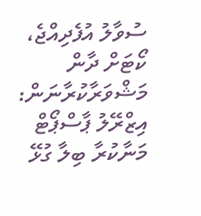ސުވާލު އުފެދިއްޖެ، ކޯޓަށް ދާން މަޝްވަރާކުރާނަން:
އިޒްރޭލު ޕާސްޕޯޓް މަނާކުރާ ބިލާ ގުޅޭ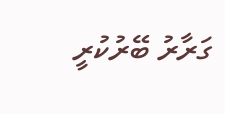ގަރާރު ބޭރުކުރީ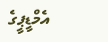އެމްޑީޕީގެ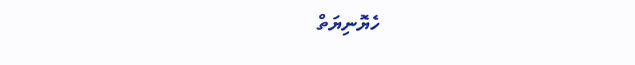ހެޔޮނިޔަތް